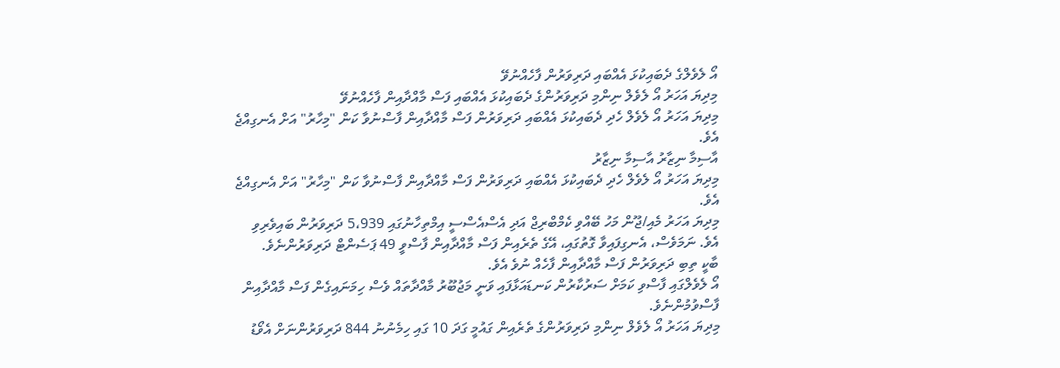އޯ ލެވެލްގެ ދެބައިކުޅަ އެއްބައި ދަރިވަރުން ފާހެއްނުވޭ
މިދިޔަ އަހަރު އޯ ލެވެލް ނިންމި ދަރިވަރުންގެ ދެބައިކުޅަ އެއްބައި ފަސް މާއްދާއިން ފާހެއްނުވޭ
މިދިޔަ އަހަރު އޯ ލެވެލް ހެދި ދެބައިކުޅަ އެއްބައި ދަރިވަރުން ފަސް މާއްދާއިން ފާސްނުވާ ކަން "މިހާރު" އަށް އެނގިއްޖެ އެވެ.
އާސިމާ ނިޒާރު އާސިމާ ނިޒާރު
މިދިޔަ އަހަރު އޯ ލެވެލް ހެދި ދެބައިކުޅަ އެއްބައި ދަރިވަރުން ފަސް މާއްދާއިން ފާސްނުވާ ކަން "މިހާރު" އަށް އެނގިއްޖެ އެވެ.
މިދިޔަ އަހަރު މެއި/ޖޫން މަހު ބޭއްވި ކެމްބްރިޖް އަދި އެސްއެސްސީ އިމްތިހާނުގައި 5،939 ދަރިވަރުން ބައިވެރިވި އެވެ. ނަމަވެސް، އެނގިފައިވާ ގޮތުގައި، އޭގެ ތެރެއިން ފަސް މާއްދާއިން ފާސްވީ 49 ޕަސެންޓް ދަރިވަރުންނެވެ.
ބާކީ ތިބި ދަރިވަރުން ފަސް މާއްދާއިން ފާހެއް ނުވެ އެވެ.
އޯ ލެވެލްގައި ފާސްވި ކަމަށް ސަރުކާރުން ކަނޑައަޅާފައި ވަނީ މަޖުބޫރު މާއްދާތައް ވެސް ހިމަނައިގެން ފަސް މާއްދާއިން ފާސްވުމުންނެވެ.
މިދިޔަ އަހަރު އޯ ލެވެލް ނިންމި ދަރިވަރުންގެ ތެރެއިން ގައުމީ ގަދަ 10 ގައި ހިމެނުނު 844 ދަރިވަރުންނަށް އެވޯޑު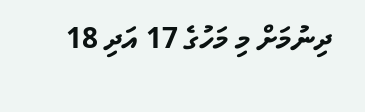ދިނުމަށް މި މަހުގެ 17 އަދި 18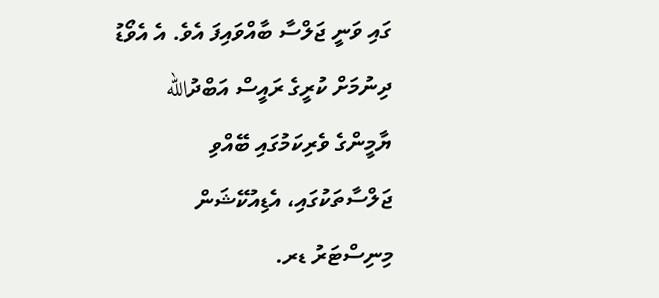ގައި ވަނީ ޖަލްސާ ބާއްވައިފަ އެވެ. އެ އެވޯޑު ދިނުމަށް ކުރީގެ ރައީސް އަބްދުالله ޔާމީންގެ ވެރިކަމުގައި ބޭއްވި ޖަލްސާތަކުގައި، އެޑިއުކޭޝަން މިނިސްޓަރު ޑރ.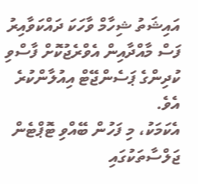އައިޝަތު ޝިހާމް ވާހަކަ ދައްކަވާއިރު ފަސް މާއްދާއިން އެވްރެޖުކޮށް ފާސްވި ކުދިންގެ ޕަސެންޖޭޓް އިއުލާންކުރެ އެވެ.
އެކަމަކު، މި ފަހުން ބޭއްވި ޓޮޕްޓެން ޖަލްސާތަކުގައި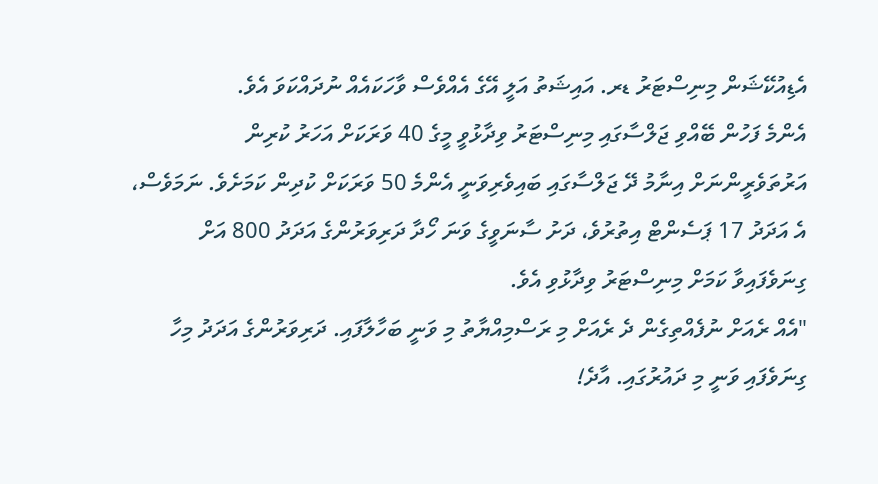އެޑިއުކޭޝަން މިނިސްޓަރު ޑރ. އައިޝަތު އަލީ އޭގެ އެއްވެސް ވާހަކައެއް ނުދައްކަވަ އެވެ.
އެންމެ ފަހުން ބޭއްވި ޖަލްސާގައި މިނިސްޓަރު ވިދާޅުވީ މީގެ 40 ވަރަކަށް އަހަރު ކުރިން އަރުތަވެރީންނަށް އިނާމު ދޭ ޖަލްސާގައި ބައިވެރިވަނީ އެންމެ 50 ވަރަކަށް ކުދިން ކަމަށެވެ. ނަމަވެސް، އެ އަދަދު 17 ޕަސެންޓް އިތުރުވެ، ދަށު ސާނަވީގެ ވަނަ ހޯދާ ދަރިވަރުންގެ އަދަދު 800 އަށް ގިނަވެފައިވާ ކަމަށް މިނިސްޓަރު ވިދާޅުވި އެވެ.
"އެއް ރެއަށް ނުފެއްތިގެން ދެ ރެއަށް މި ރަސްމިއްޔާތު މި ވަނީ ބަހާލާފައި. ދަރިވަރުންގެ އަދަދު މިހާ ގިނަވެފައި ވަނީ މި ދައުރުގައި. އާދެ!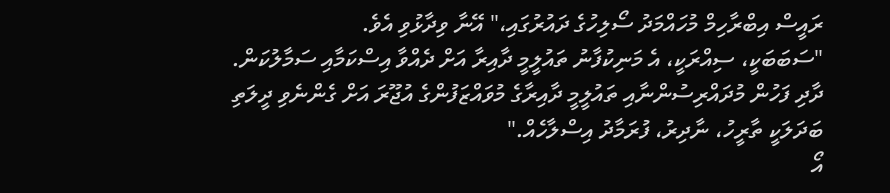ރައީސް އިބްރާހިމް މުހައްމަދު ސޯލިހުގެ ދައުރުގައި،" އޭނާ ވިދާޅުވި އެވެ.
"ސަބަބަކީ، ސިއްރަކީ، އެ މަނިކުފާނު ތައުލީމީ ދާއިރާ އަށް ދެއްވާ އިސްކަމާއި ސަމާލުކަން. ދާދި ފަހުން މުދައްރިސުންނާއި ތައުލީމީ ދާއިރާގެ މުވައްޒަފުންގެ އުޖޫރަ އަށް ގެންނެވި ދީލަތި ބަދަލަކީ ތާރީހު، ނާދިރު، ފުރަމާދު އިސްލާހެއް."
އޯ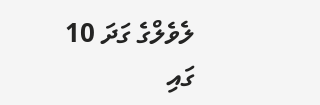ލެވެލްގެ ގަދަ 10 ގައި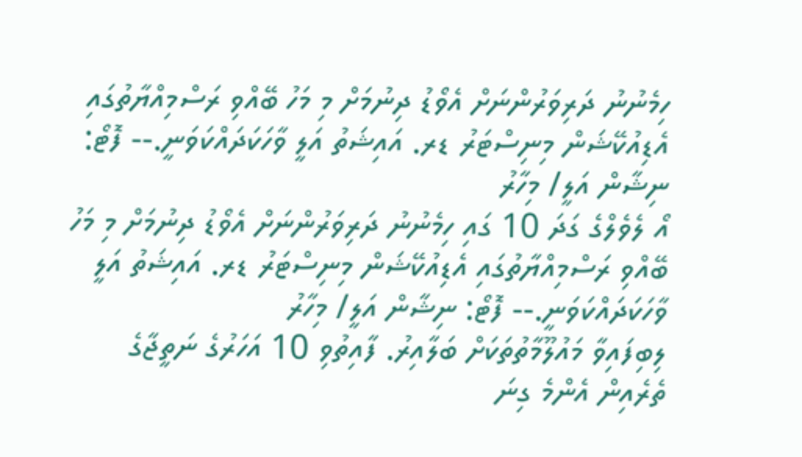ހިމެނުނު ދަރިވަރުންނަށް އެވޯޑު ދިނުމަށް މި މަހު ބޭއްވި ރަސްމިއްޔާތުގައި އެޑިއުކޭޝަން މިނިސްޓަރު ޑރ. އައިޝަތު އަލީ ވާހަކަދައްކަވަނީ.-- ފޮޓޯ: ނިޝާން އަލީ/ މިހާރު
އޯ ލެވެލްގެ ގަދަ 10 ގައި ހިމެނުނު ދަރިވަރުންނަށް އެވޯޑު ދިނުމަށް މި މަހު ބޭއްވި ރަސްމިއްޔާތުގައި އެޑިއުކޭޝަން މިނިސްޓަރު ޑރ. އައިޝަތު އަލީ ވާހަކަދައްކަވަނީ.-- ފޮޓޯ: ނިޝާން އަލީ/ މިހާރު
ލިބިފައިވާ މައުލޫމާތުތަކަށް ބަލާއިރު. ފާއިތުވި 10 އަހަރުގެ ނަތީޖާގެ ތެރެއިން އެންމެ ގިނަ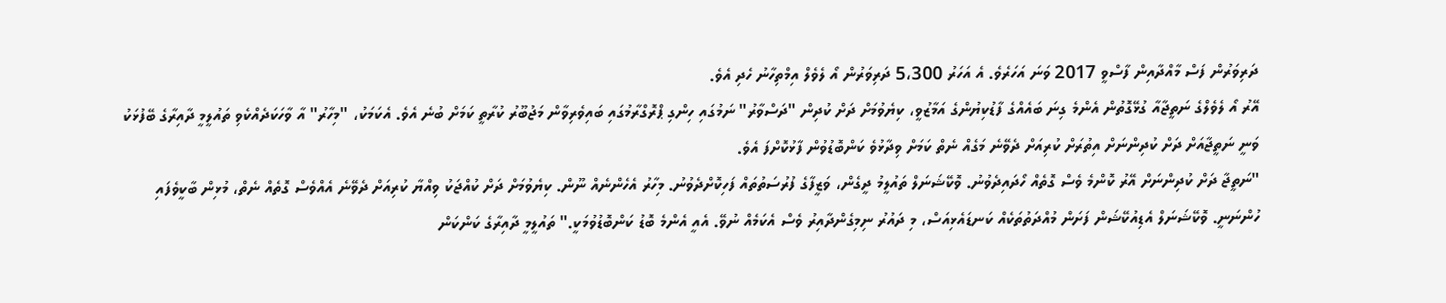ދަރިވަރުން ފަސް މާއްދާއިން ފާސްވީ 2017 ވަނަ އަހަރެވެ. އެ އަހަރު 5،300 ދަރިވަރުން އޯ ލެވެލް އިމްތިހާނު ހެދި އެވެ.
އޭރު އޯ ލެވެލްގެ ނަތީޖާއާ ގުޅޭގޮތުން އެންމެ ގިނަ ބައެއްގެ ފާޑުކިޔުންގެ އަމާޒުވީ، ކިޔެވުމަށް ދަށް ކުދިން "ދަސްވާރު" ނަމުގައި ހިންގި ޕްރޮގްރާމުގައި ބައިވެރިވާން މަޖުބޫރު ކުރާތީ ކަމަށް ބުނެ އެވެ. އެކަމަކު، "މިހާރު" އާ ވާހަކަދެއްކެވި ތައުލީމީ ދާއިރާގެ ބޭފުޅަކު ވަނީ ނަތީޖާއަށް ދަށް ކުދިންނަށް އިތުރަށް ކުރިއަށް ދެވޭނެ މަގެއް ނެތް ކަމަށް ވިދާޅުވެ ކަންބޮޑުވުން ފާޅުކޮށްފަ އެވެ.
"ނަތީޖާ ދަށް ކުދިންނަށް އޭރު ކޮންމެ ވެސް ގޮތެއް ހޯދައިދެވުނު. ވޮކޭޝަނަލް ތައުލީމު ދީގެން، ވަޒީފާގެ ފުރުސަތުތައް ފަހިކޮށްދެވުނު. މިހާރު އެހެންނެއް ނޫން. ކިޔެވުމަށް ދަށް ކުއްޖަކު ވިއްޔާ ކުރިއަށް ދެވޭނެ އެއްވެސް ގޮތެއް ނެތް، މުޅިން ބާކީވެފައި ހުންނަނީ. ވޮކޭޝަނަލް އެޑިއުކޭޝަން ފަށަން މުއްދަތުތަކެއް ކަނޑައެޅިއަސް، މި ދައުރު ނިމިގެންދާއިރު ވެސް އެކަމެއް ނުވޭ. އެއީ އެންމެ ބޮޑު ކަންބޮޑުވުމަކީ." ތައުލީމީ ދާއިރާގެ ކަންކަން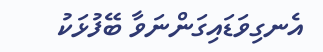އެނގިވަޑައިގަންނަވާ ބޭފުޅަކު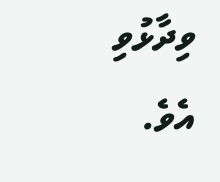ވިދާޅުވި އެވެ.